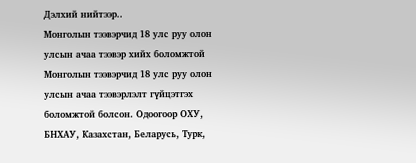Дэлхий нийтээр..
Монголын тээвэрчид 18 улс руу олон улсын ачаа тээвэр хийх боломжтой
Монголын тээвэрчид 18 улс руу олон улсын ачаа тээвэрлэлт гүйцэтгэх боломжтой болсон. Одоогоор ОХУ, БНХАУ, Казахстан, Беларусь, Турк,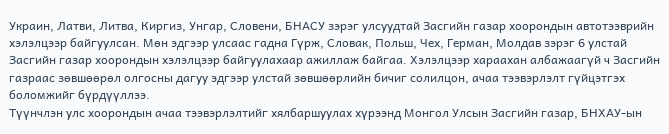Украин, Латви, Литва, Киргиз, Унгар, Словени, БНАСУ зэрэг улсуудтай Засгийн газар хоорондын автотээврийн хэлэлцээр байгуулсан. Мөн эдгээр улсаас гадна Гүрж, Словак, Польш, Чех, Герман, Молдав зэрэг 6 улстай Засгийн газар хоорондын хэлэлцээр байгуулахаар ажиллаж байгаа. Хэлэлцээр хараахан албажаагүй ч Засгийн газраас зөвшөөрөл олгосны дагуу эдгээр улстай зөвшөөрлийн бичиг солилцон, ачаа тээвэрлэлт гүйцэтгэх боломжийг бүрдүүллээ.
Түүнчлэн улс хоорондын ачаа тээвэрлэлтийг хялбаршуулах хүрээнд Монгол Улсын Засгийн газар, БНХАУ-ын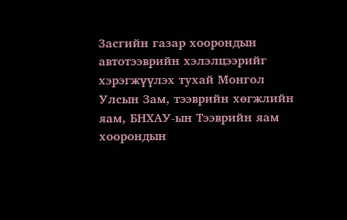Засгийн газар хоорондын автотээврийн хэлэлцээрийг хэрэгжүүлэх тухай Монгол Улсын Зам, тээврийн хөгжлийн яам, БНХАУ-ын Тээврийн яам хоорондын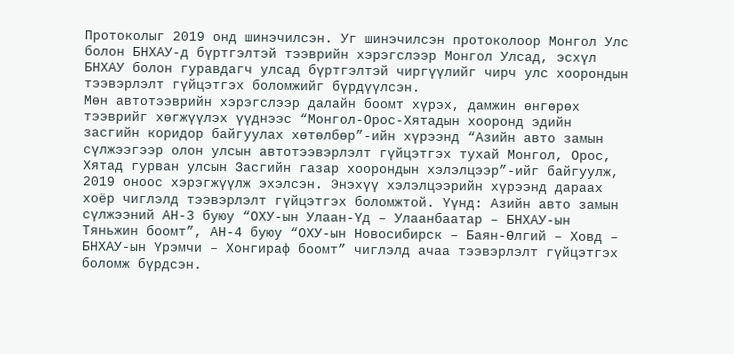Протоколыг 2019 онд шинэчилсэн. Уг шинэчилсэн протоколоор Монгол Улс болон БНХАУ-д бүртгэлтэй тээврийн хэрэгслээр Монгол Улсад, эсхүл БНХАУ болон гуравдагч улсад бүртгэлтэй чиргүүлийг чирч улс хоорондын тээвэрлэлт гүйцэтгэх боломжийг бүрдүүлсэн.
Мөн автотээврийн хэрэгслээр далайн боомт хүрэх, дамжин өнгөрөх тээврийг хөгжүүлэх үүднээс “Монгол-Орос-Хятадын хооронд эдийн засгийн коридор байгуулах хөтөлбөр”-ийн хүрээнд “Азийн авто замын сүлжээгээр олон улсын автотээвэрлэлт гүйцэтгэх тухай Монгол, Орос, Хятад гурван улсын Засгийн газар хоорондын хэлэлцээр”-ийг байгуулж, 2019 оноос хэрэгжүүлж эхэлсэн. Энэхүү хэлэлцээрийн хүрээнд дараах хоёр чиглэлд тээвэрлэлт гүйцэтгэх боломжтой. Үүнд: Азийн авто замын сүлжээний АН-3 буюу “ОХУ-ын Улаан-Үд – Улаанбаатар – БНХАУ-ын Тяньжин боомт”, АН-4 буюу “ОХУ-ын Новосибирск – Баян-Өлгий – Ховд – БНХАУ-ын Үрэмчи – Хонгираф боомт” чиглэлд ачаа тээвэрлэлт гүйцэтгэх боломж бүрдсэн.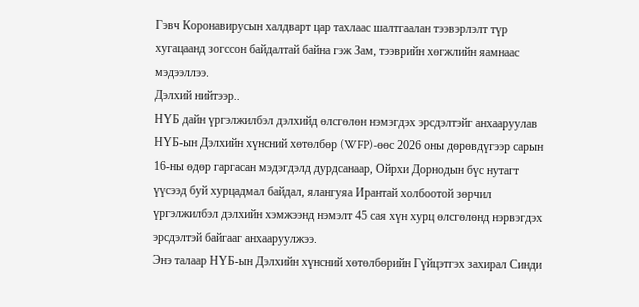Гэвч Коронавирусын халдварт цар тахлаас шалтгаалан тээвэрлэлт түр хугацаанд зогссон байдалтай байна гэж Зам, тээврийн хөгжлийн яамнаас мэдээллээ.
Дэлхий нийтээр..
НҮБ дайн үргэлжилбэл дэлхийд өлсгөлөн нэмэгдэх эрсдэлтэйг анхааруулав
НҮБ-ын Дэлхийн хүнсний хөтөлбөр (WFP)-өөс 2026 оны дөрөвдүгээр сарын 16-ны өдөр гаргасан мэдэгдэлд дурдсанаар, Ойрхи Дорнодын бүс нутагт үүсээд буй хурцадмал байдал, ялангуяа Ирантай холбоотой зөрчил үргэлжилбэл дэлхийн хэмжээнд нэмэлт 45 сая хүн хурц өлсгөлөнд нэрвэгдэх эрсдэлтэй байгааг анхааруулжээ.
Энэ талаар НҮБ-ын Дэлхийн хүнсний хөтөлбөрийн Гүйцэтгэх захирал Синди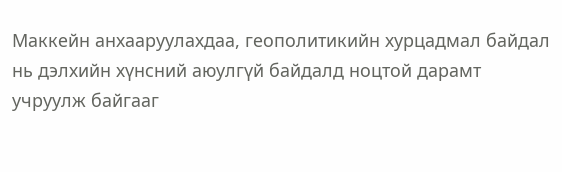Маккейн анхааруулахдаа, геополитикийн хурцадмал байдал нь дэлхийн хүнсний аюулгүй байдалд ноцтой дарамт учруулж байгааг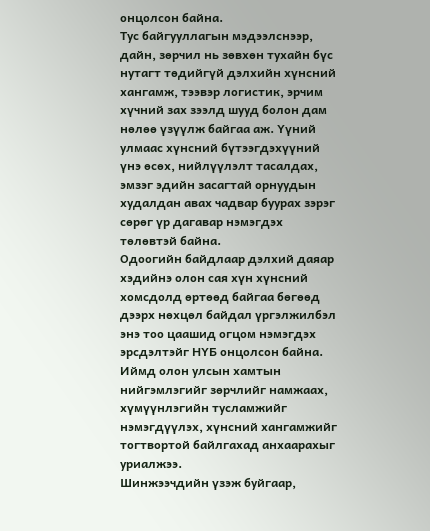онцолсон байна.
Тус байгууллагын мэдээлснээр, дайн, зөрчил нь зөвхөн тухайн бүс нутагт төдийгүй дэлхийн хүнсний хангамж, тээвэр логистик, эрчим хүчний зах зээлд шууд болон дам нөлөө үзүүлж байгаа аж. Үүний улмаас хүнсний бүтээгдэхүүний үнэ өсөх, нийлүүлэлт тасалдах, эмзэг эдийн засагтай орнуудын худалдан авах чадвар буурах зэрэг сөрөг үр дагавар нэмэгдэх төлөвтэй байна.
Одоогийн байдлаар дэлхий даяар хэдийнэ олон сая хүн хүнсний хомсдолд өртөөд байгаа бөгөөд дээрх нөхцөл байдал үргэлжилбэл энэ тоо цаашид огцом нэмэгдэх эрсдэлтэйг НҮБ онцолсон байна. Иймд олон улсын хамтын нийгэмлэгийг зөрчлийг намжаах, хүмүүнлэгийн тусламжийг нэмэгдүүлэх, хүнсний хангамжийг тогтвортой байлгахад анхаарахыг уриалжээ.
Шинжээчдийн үзэж буйгаар,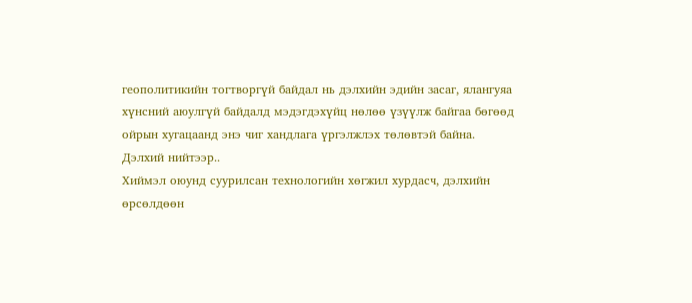геополитикийн тогтворгүй байдал нь дэлхийн эдийн засаг, ялангуяа хүнсний аюулгүй байдалд мэдэгдэхүйц нөлөө үзүүлж байгаа бөгөөд ойрын хугацаанд энэ чиг хандлага үргэлжлэх төлөвтэй байна.
Дэлхий нийтээр..
Хиймэл оюунд суурилсан технологийн хөгжил хурдасч, дэлхийн өрсөлдөөн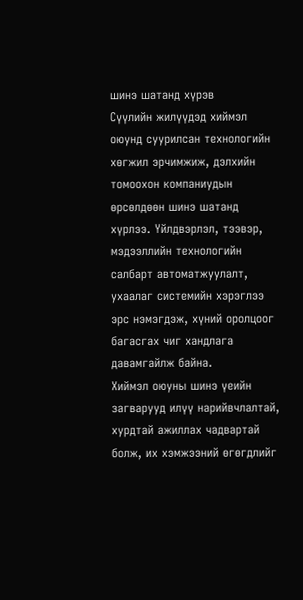шинэ шатанд хүрэв
Сүүлийн жилүүдэд хиймэл оюунд суурилсан технологийн хөгжил эрчимжиж, дэлхийн томоохон компаниудын өрсөлдөөн шинэ шатанд хүрлээ. Үйлдвэрлэл, тээвэр, мэдээллийн технологийн салбарт автоматжуулалт, ухаалаг системийн хэрэглээ эрс нэмэгдэж, хүний оролцоог багасгах чиг хандлага давамгайлж байна.
Хиймэл оюуны шинэ үеийн загварууд илүү нарийвчлалтай, хурдтай ажиллах чадвартай болж, их хэмжээний өгөгдлийг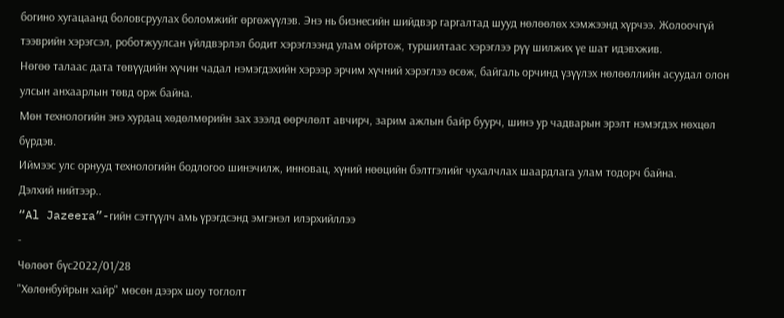богино хугацаанд боловсруулах боломжийг өргөжүүлэв. Энэ нь бизнесийн шийдвэр гаргалтад шууд нөлөөлөх хэмжээнд хүрчээ. Жолоочгүй тээврийн хэрэгсэл, роботжуулсан үйлдвэрлэл бодит хэрэглээнд улам ойртож, туршилтаас хэрэглээ рүү шилжих үе шат идэвхжив.
Нөгөө талаас дата төвүүдийн хүчин чадал нэмэгдэхийн хэрээр эрчим хүчний хэрэглээ өсөж, байгаль орчинд үзүүлэх нөлөөллийн асуудал олон улсын анхаарлын төвд орж байна.
Мөн технологийн энэ хурдац хөдөлмөрийн зах зээлд өөрчлөлт авчирч, зарим ажлын байр буурч, шинэ ур чадварын эрэлт нэмэгдэх нөхцөл бүрдэв.
Иймээс улс орнууд технологийн бодлогоо шинэчилж, инновац, хүний нөөцийн бэлтгэлийг чухалчлах шаардлага улам тодорч байна.
Дэлхий нийтээр..
“Al Jazeera”-гийн сэтгүүлч амь үрэгдсэнд эмгэнэл илэрхийллээ
-
Чөлөөт бүс2022/01/28
"Хөлөнбуйрын хайр" мөсөн дээрх шоу тоглолт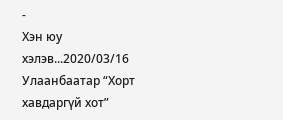-
Хэн юу хэлэв...2020/03/16
Улаанбаатар “Хорт хавдаргүй хот”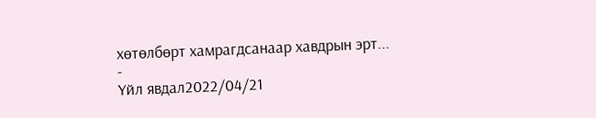хөтөлбөрт хамрагдсанаар хавдрын эрт...
-
Үйл явдал2022/04/21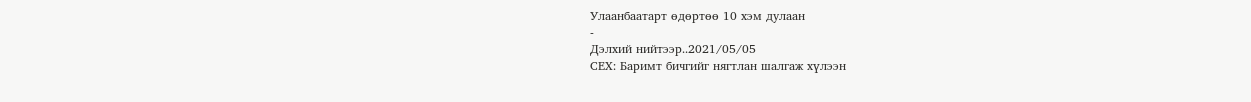Улаанбаатарт өдөртөө 10 хэм дулаан
-
Дэлхий нийтээр..2021/05/05
СЕХ: Баримт бичгийг нягтлан шалгаж хүлээн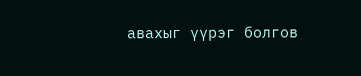авахыг үүрэг болгов